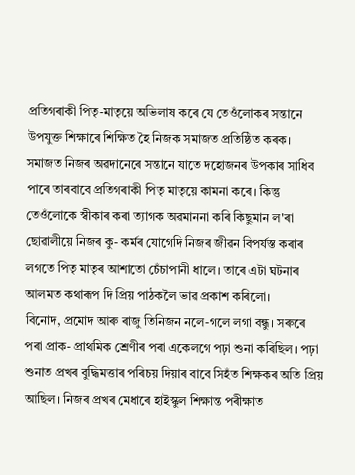প্ৰতিগৰাকী পিতৃ-মাতৃয়ে অভিলাষ কৰে যে তেওঁলোকৰ সন্তানে উপযুক্ত শিক্ষাৰে শিক্ষিত হৈ নিজক সমাজত প্ৰতিষ্ঠিত কৰক। সমাজত নিজৰ অৱদানেৰে সন্তানে যাতে দহোজনৰ উপকাৰ সাধিব পাৰে তাৰবাবে প্ৰতিগৰাকী পিতৃ মাতৃয়ে কামনা কৰে। কিন্তু তেওঁলোকে স্বীকাৰ কৰা ত্যাগক অৱমাননা কৰি কিছুমান ল'ৰা ছোৱালীয়ে নিজৰ কু- কৰ্মৰ যোগেদি নিজৰ জীৱন বিপৰ্যস্ত কৰাৰ লগতে পিতৃ মাতৃৰ আশাতো চেঁচাপানী ধালে। তাৰে এটা ঘটনাৰ আলমত কথাৰূপ দি প্ৰিয় পাঠকলৈ ভাৱ প্ৰকাশ কৰিলো।
বিনোদ, প্ৰমোদ আৰু ৰাজু তিনিজন নলে-গলে লগা বন্ধু। সৰুৰে পৰা প্ৰাক- প্ৰাথমিক শ্ৰেণীৰ পৰা একেলগে পঢ়া শুনা কৰিছিল। পঢ়া শুনাত প্ৰখৰ বুদ্ধিমত্তাৰ পৰিচয় দিয়াৰ বাবে সিহঁত শিক্ষকৰ অতি প্ৰিয় আছিল। নিজৰ প্ৰখৰ মেধাৰে হাইস্কুল শিক্ষান্ত পৰীক্ষাত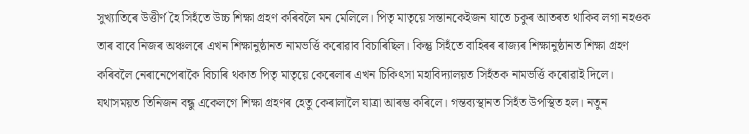সুখ্যাতিৰে উত্তীৰ্ণ হৈ সিহঁতে উচ্চ শিক্ষা গ্ৰহণ কৰিবলৈ মন মেলিলে। পিতৃ মাতৃয়ে সন্তানকেইজন যাতে চকুৰ আতৰত থাকিব লগা নহওক তাৰ বাবে নিজৰ অঞ্চলৰে এখন শিক্ষানুষ্ঠানত নামভৰ্ত্তি কৰোৱাব বিচাৰিছিল। কিন্তু সিহঁতে বাহিৰৰ ৰাজ্যৰ শিক্ষানুষ্ঠানত শিক্ষা গ্ৰহণ কৰিবলৈ নেৰানেপেৰাকৈ বিচাৰি থকাত পিতৃ মাতৃয়ে কেৰেলাৰ এখন চিকিৎসা মহাবিদ্যালয়ত সিহঁতক নামভৰ্ত্তি কৰোৱাই দিলে।
যথাসময়ত তিনিজন বন্ধু একেলগে শিক্ষা গ্ৰহণৰ হেতু কেৰালালৈ যাত্ৰা আৰম্ভ কৰিলে। গন্তব্যস্থানত সিহঁত উপস্থিত হল। নতুন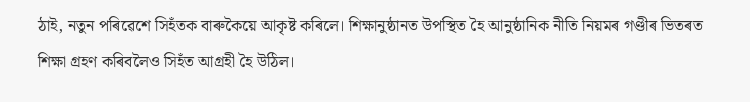ঠাই, নতুন পৰিৱেশে সিহঁতক বাৰুকৈয়ে আকৃষ্ট কৰিলে। শিক্ষানুষ্ঠানত উপস্থিত হৈ আনুষ্ঠানিক নীতি নিয়মৰ গণ্ডীৰ ভিতৰত শিক্ষা গ্ৰহণ কৰিবলৈও সিহঁত আগ্ৰহী হৈ উঠিল।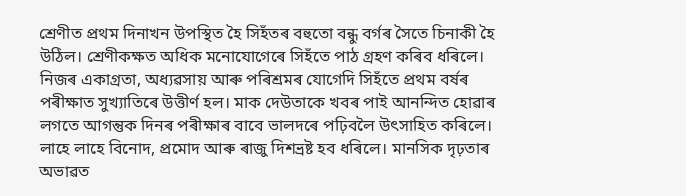শ্ৰেণীত প্ৰথম দিনাখন উপস্থিত হৈ সিহঁতৰ বহুতো বন্ধু বৰ্গৰ সৈতে চিনাকী হৈ উঠিল। শ্ৰেণীকক্ষত অধিক মনোযোগেৰে সিহঁতে পাঠ গ্ৰহণ কৰিব ধৰিলে। নিজৰ একাগ্ৰতা, অধ্যৱসায় আৰু পৰিশ্ৰমৰ যোগেদি সিহঁতে প্ৰথম বৰ্ষৰ পৰীক্ষাত সুখ্যাতিৰে উত্তীৰ্ণ হল। মাক দেউতাকে খবৰ পাই আনন্দিত হোৱাৰ লগতে আগন্তুক দিনৰ পৰীক্ষাৰ বাবে ভালদৰে পঢ়িবলৈ উৎসাহিত কৰিলে।
লাহে লাহে বিনোদ, প্ৰমোদ আৰু ৰাজু দিশভ্ৰষ্ট হব ধৰিলে। মানসিক দৃঢ়তাৰ অভাৱত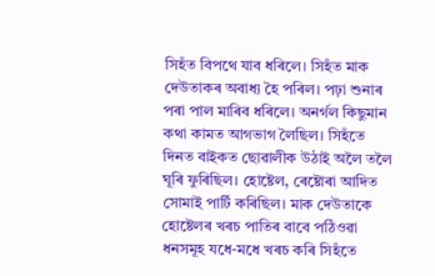সিহঁত বিপথে যাব ধৰিলে। সিহঁত মাক দেউতাকৰ অবাধ্য হৈ পৰিল। পঢ়া শুনাৰ পৰা পাল মাৰিব ধৰিলে। অনৰ্গল কিছুমান কথা কামত আগভাগ লৈছিল। সিহঁতে দিনত বাইকত ছোৱালীক উঠাই অলৈ তলৈ ঘূৰি ফুৰিছিল। হোষ্টেল, ৰেষ্টোৰা আদিত সোমাই পাৰ্টি কৰিছিল। মাক দেউতাকে হোষ্টেলৰ খৰচ পাতিৰ বাবে পঠিওৱা ধনসমূহ যধে-মধে খৰচ কৰি সিহঁতে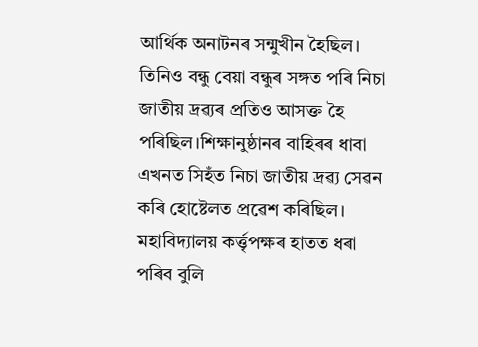আৰ্থিক অনাটনৰ সন্মুখীন হৈছিল। তিনিও বন্ধু বেয়া বন্ধুৰ সঙ্গত পৰি নিচা জাতীয় দ্ৰৱ্যৰ প্ৰতিও আসক্ত হৈ পৰিছিল।শিক্ষানুষ্ঠানৰ বাহিৰৰ ধাবা এখনত সিহঁত নিচা জাতীয় দ্ৰৱ্য সেৱন কৰি হোষ্টেলত প্ৰৱেশ কৰিছিল। মহাবিদ্যালয় কৰ্ত্তৃপক্ষৰ হাতত ধৰা পৰিব বুলি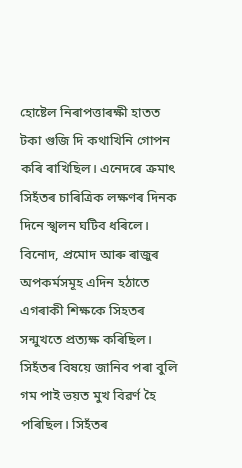হোষ্টেল নিৰাপত্তাৰক্ষী হাতত টকা গুজি দি কথাখিনি গোপন কৰি ৰাখিছিল। এনেদৰে ক্ৰমাৎ সিহঁতৰ চাৰিত্ৰিক লক্ষণৰ দিনক দিনে স্খলন ঘটিব ধৰিলে।
বিনোদ, প্ৰমোদ আৰু ৰাজুৰ অপকৰ্মসমূহ এদিন হঠাতে এগৰাকী শিক্ষকে সিহতৰ সন্মুখতে প্ৰত্যক্ষ কৰিছিল। সিহঁতৰ বিষয়ে জানিব পৰা বুলি গম পাই ভয়ত মুখ বিৱৰ্ণ হৈ পৰিছিল। সিহঁতৰ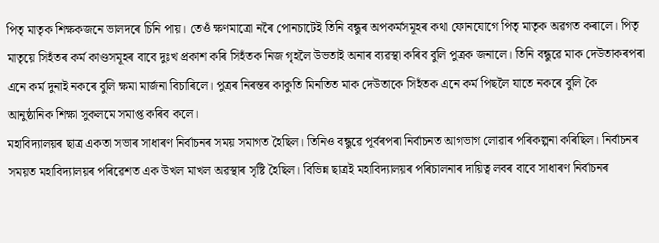পিতৃ মাতৃক শিক্ষকজনে ভালদৰে চিনি পায়। তেওঁ ক্ষণমাত্ৰো নৰৈ পোনচাটেই তিনি বন্ধুৰ অপকৰ্মসমূহৰ কথা ফোনযোগে পিতৃ মাতৃক অৱগত কৰালে। পিতৃ মাতৃয়ে সিহঁতৰ কৰ্ম কাণ্ডসমূহৰ বাবে দুঃখ প্ৰকাশ কৰি সিহঁতক নিজ গৃহলৈ উভতাই অনাৰ ব্যৱস্থা কৰিব বুলি পুত্ৰক জনালে। তিনি বন্ধুৱে মাক দেউতাকৰপৰা এনে কৰ্ম দুনাই নকৰে বুলি ক্ষমা মাৰ্জনা বিচাৰিলে। পুত্ৰৰ নিৰন্তৰ কাকুতি মিনতিত মাক দেউতাকে সিহঁতক এনে কৰ্ম পিছলৈ যাতে নকৰে বুলি কৈ আনুষ্ঠানিক শিক্ষা সুকলমে সমাপ্ত কৰিব কলে।
মহাবিদ্যালয়ৰ ছাত্ৰ একতা সভাৰ সাধাৰণ নিৰ্বাচনৰ সময় সমাগত হৈছিল। তিনিও বন্ধুৱে পূৰ্বৰপৰা নিৰ্বাচনত আগভাগ লোৱাৰ পৰিকল্পনা কৰিছিল। নিৰ্বাচনৰ সময়ত মহাবিদ্যালয়ৰ পৰিৱেশত এক উখল মাখল অৱস্থাৰ সৃষ্টি হৈছিল। বিভিন্ন ছাত্ৰই মহাবিদ্যালয়ৰ পৰিচালনাৰ দায়িত্ব লবৰ বাবে সাধাৰণ নিৰ্বাচনৰ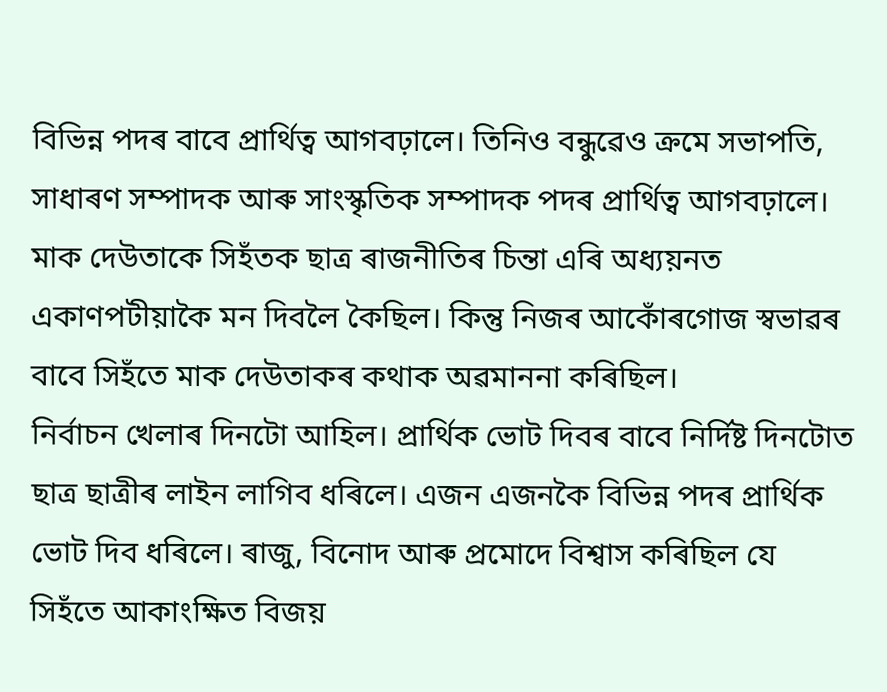বিভিন্ন পদৰ বাবে প্ৰাৰ্থিত্ব আগবঢ়ালে। তিনিও বন্ধুৱেও ক্ৰমে সভাপতি, সাধাৰণ সম্পাদক আৰু সাংস্কৃতিক সম্পাদক পদৰ প্ৰাৰ্থিত্ব আগবঢ়ালে। মাক দেউতাকে সিহঁতক ছাত্ৰ ৰাজনীতিৰ চিন্তা এৰি অধ্যয়নত একাণপটীয়াকৈ মন দিবলৈ কৈছিল। কিন্তু নিজৰ আকোঁৰগোজ স্বভাৱৰ বাবে সিহঁতে মাক দেউতাকৰ কথাক অৱমাননা কৰিছিল।
নিৰ্বাচন খেলাৰ দিনটো আহিল। প্ৰাৰ্থিক ভোট দিবৰ বাবে নিৰ্দিষ্ট দিনটোত ছাত্ৰ ছাত্ৰীৰ লাইন লাগিব ধৰিলে। এজন এজনকৈ বিভিন্ন পদৰ প্ৰাৰ্থিক ভোট দিব ধৰিলে। ৰাজু, বিনোদ আৰু প্ৰমোদে বিশ্বাস কৰিছিল যে সিহঁতে আকাংক্ষিত বিজয়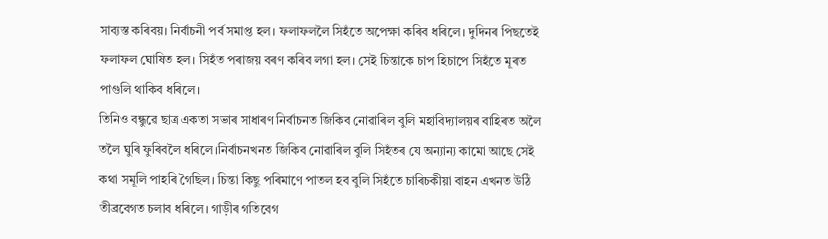সাব্যস্ত কৰিবয়। নিৰ্বাচনী পৰ্ব সমাপ্ত হল। ফলাফললৈ সিহঁতে অপেক্ষা কৰিব ধৰিলে। দুদিনৰ পিছতেই ফলাফল ঘোষিত হল। সিহঁত পৰাজয় বৰণ কৰিব লগা হল। সেই চিন্তাকে চাপ হিচাপে সিহঁতে মূৰত পাগুলি থাকিব ধৰিলে।
তিনিও বন্ধুৱে ছাত্ৰ একতা সভাৰ সাধাৰণ নিৰ্বাচনত জিকিব নোৱাৰিল বুলি মহাবিদ্যালয়ৰ বাহিৰত অলৈ তলৈ ঘুৰি ফুৰিবলৈ ধৰিলে।নিৰ্বাচনখনত জিকিব নোৱাৰিল বুলি সিহঁতৰ যে অন্যান্য কামো আছে সেই কথা সমূলি পাহৰি গৈছিল। চিন্তা কিছু পৰিমাণে পাতল হব বুলি সিহঁতে চাৰিচকীয়া বাহন এখনত উঠি তীব্ৰবেগত চলাব ধৰিলে। গাড়ীৰ গতিবেগ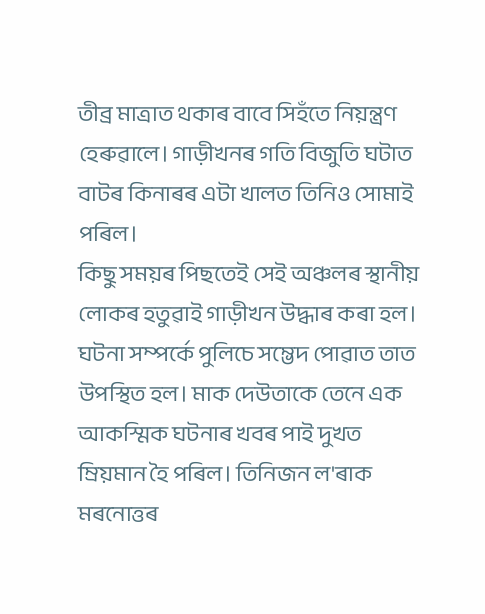তীব্ৰ মাত্ৰাত থকাৰ বাবে সিহঁতে নিয়ন্ত্ৰণ হেৰুৱালে। গাড়ীখনৰ গতি বিজুতি ঘটাত বাটৰ কিনাৰৰ এটা খালত তিনিও সোমাই পৰিল।
কিছু সময়ৰ পিছতেই সেই অঞ্চলৰ স্থানীয় লোকৰ হতুৱাই গাড়ীখন উদ্ধাৰ কৰা হল। ঘটনা সম্পৰ্কে পুলিচে সম্ভেদ পোৱাত তাত উপস্থিত হল। মাক দেউতাকে তেনে এক আকস্মিক ঘটনাৰ খবৰ পাই দুখত ম্ৰিয়মান হৈ পৰিল। তিনিজন ল'ৰাক মৰনোত্তৰ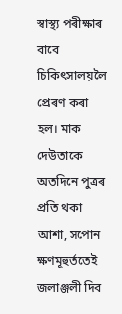স্বাস্থ্য পৰীক্ষাৰ বাবে চিকিৎসালয়লৈ প্ৰেৰণ কৰা হল। মাক দেউতাকে অতদিনে পুত্ৰৰ প্ৰতি থকা আশা, সপোন ক্ষণমূহুৰ্ততেই জলাঞ্জলী দিব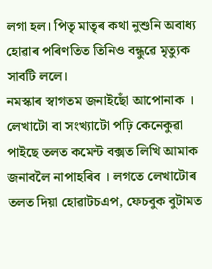লগা হল। পিতৃ মাতৃৰ কথা নুশুনি অবাধ্য হোৱাৰ পৰিণতিত তিনিও বন্ধুৱে মৃত্যুক সাবটি ললে।
নমস্কাৰ স্বাগতম জনাইছোঁ আপোনাক । লেখাটো বা সংখ্যাটো পঢ়ি কেনেকুৱা পাইছে তলত কমেন্ট বক্সত লিখি আমাক জনাবলৈ নাপাহৰিব । লগতে লেখাটোৰ তলত দিয়া হোৱাটচএপ, ফেচবুক বুটামত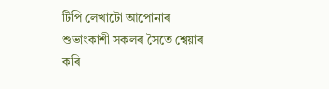টিপি লেখাটো আপোনাৰ শুভাংকাশী সকলৰ সৈতে শ্বেয়াৰ কৰি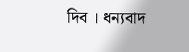দিব । ধন্যবাদ